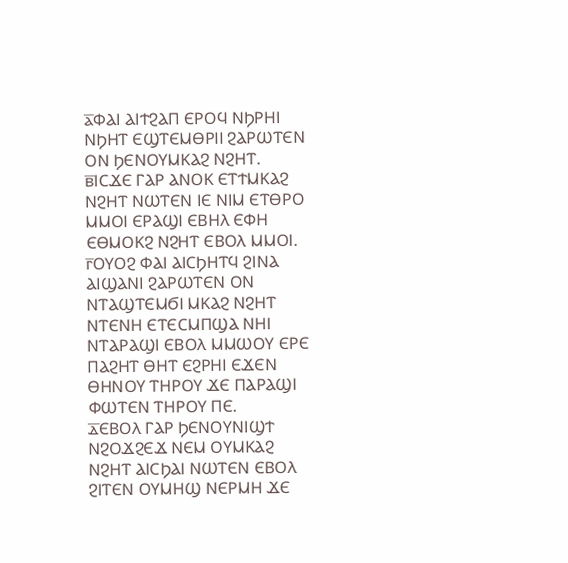ⲁ̅ⲪⲀⲒ ⲀⲒϮϨⲀⲠ ⲈⲢⲞϤ ⲚϦⲢⲎⲒ ⲚϦⲎⲦ ⲈϢⲦⲈⲘⲐⲢⲒⲒ ϨⲀⲢⲰⲦⲈⲚ ⲞⲚ ϦⲈⲚⲞⲨⲘⲔⲀϨ ⲚϨⲎⲦ.
ⲃ̅ⲒⲤϪⲈ ⲄⲀⲢ ⲀⲚⲞⲔ ⲈⲦϮⲘⲔⲀϨ ⲚϨⲎⲦ ⲚⲰⲦⲈⲚ ⲒⲈ ⲚⲒⲘ ⲈⲦⲐⲢⲞ ⲘⲘⲞⲒ ⲈⲢⲀϢⲒ ⲈⲂⲎⲖ ⲈⲪⲎ ⲈⲐⲘⲞⲔϨ ⲚϨⲎⲦ ⲈⲂⲞⲖ ⲘⲘⲞⲒ.
ⲅ̅ⲞⲨⲞϨ ⲪⲀⲒ ⲀⲒⲤϦⲎⲦϤ ϨⲒⲚⲀ ⲀⲒϢⲀⲚⲒ ϨⲀⲢⲰⲦⲈⲚ ⲞⲚ ⲚⲦⲀϢⲦⲈⲘϬⲒ ⲘⲔⲀϨ ⲚϨⲎⲦ ⲚⲦⲈⲚⲎ ⲈⲦⲈⲤⲘⲠϢⲀ ⲚⲎⲒ ⲚⲦⲀⲢⲀϢⲒ ⲈⲂⲞⲖ ⲘⲘⲰⲞⲨ ⲈⲢⲈ ⲠⲀϨⲎⲦ ⲐⲎⲦ ⲈϨⲢⲎⲒ ⲈϪⲈⲚ ⲐⲎⲚⲞⲨ ⲦⲎⲢⲞⲨ ϪⲈ ⲠⲀⲢⲀϢⲒ ⲪⲰⲦⲈⲚ ⲦⲎⲢⲞⲨ ⲠⲈ.
ⲇ̅ⲈⲂⲞⲖ ⲄⲀⲢ ϦⲈⲚⲞⲨⲚⲒϢϮ ⲚϨⲞϪϨⲈϪ ⲚⲈⲘ ⲞⲨⲘⲔⲀϨ ⲚϨⲎⲦ ⲀⲒⲤϦⲀⲒ ⲚⲰⲦⲈⲚ ⲈⲂⲞⲖ ϨⲒⲦⲈⲚ ⲞⲨⲘⲎϢ ⲚⲈⲢⲘⲎ ϪⲈ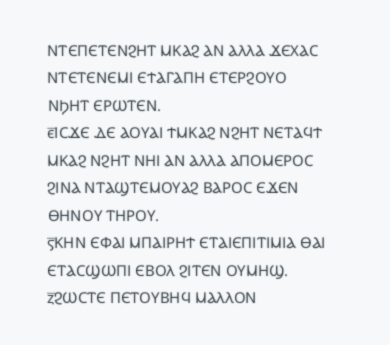ⲚⲦⲈⲠⲈⲦⲈⲚϨⲎⲦ ⲘⲔⲀϨ ⲀⲚ ⲀⲖⲖⲀ ϪⲈⲬⲀⲤ ⲚⲦⲈⲦⲈⲚⲈⲘⲒ ⲈϮⲀⲄⲀⲠⲎ ⲈⲦⲈⲢϨⲞⲨⲞ ⲚϦⲎⲦ ⲈⲢⲰⲦⲈⲚ.
ⲉ̅ⲒⲤϪⲈ ⲆⲈ ⲀⲞⲨⲀⲒ ϮⲘⲔⲀϨ ⲚϨⲎⲦ ⲚⲈⲦⲀϤϮ ⲘⲔⲀϨ ⲚϨⲎⲦ ⲚⲎⲒ ⲀⲚ ⲀⲖⲖⲀ ⲀⲠⲞⲘⲈⲢⲞⲤ ϨⲒⲚⲀ ⲚⲦⲀϢⲦⲈⲘⲞⲨⲀϨ ⲂⲀⲢⲞⲤ ⲈϪⲈⲚ ⲐⲎⲚⲞⲨ ⲦⲎⲢⲞⲨ.
ⲋ̅ⲔⲎⲚ ⲈⲪⲀⲒ ⲘⲠⲀⲒⲢⲎϮ ⲈⲦⲀⲒⲈⲠⲒⲦⲒⲘⲒⲀ ⲐⲀⲒ ⲈⲦⲀⲤϢⲰⲠⲒ ⲈⲂⲞⲖ ϨⲒⲦⲈⲚ ⲞⲨⲘⲎϢ.
ⲍ̅ϨⲰⲤⲦⲈ ⲠⲈⲦⲞⲨⲂⲎϤ ⲘⲀⲖⲖⲞⲚ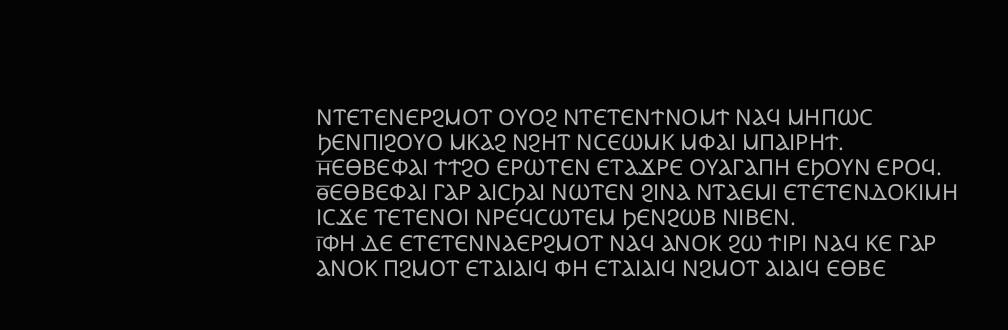ⲚⲦⲈⲦⲈⲚⲈⲢϨⲘⲞⲦ ⲞⲨⲞϨ ⲚⲦⲈⲦⲈⲚϮⲚⲞⲘϮ ⲚⲀϤ ⲘⲎⲠⲰⲤ ϦⲈⲚⲠⲒϨⲞⲨⲞ ⲘⲔⲀϨ ⲚϨⲎⲦ ⲚⲤⲈⲰⲘⲔ ⲘⲪⲀⲒ ⲘⲠⲀⲒⲢⲎϮ.
ⲏ̅ⲈⲐⲂⲈⲪⲀⲒ ϮϮϨⲞ ⲈⲢⲰⲦⲈⲚ ⲈⲦⲀϪⲢⲈ ⲞⲨⲀⲄⲀⲠⲎ ⲈϦⲞⲨⲚ ⲈⲢⲞϤ.
ⲑ̅ⲈⲐⲂⲈⲪⲀⲒ ⲄⲀⲢ ⲀⲒⲤϦⲀⲒ ⲚⲰⲦⲈⲚ ϨⲒⲚⲀ ⲚⲦⲀⲈⲘⲒ ⲈⲦⲈⲦⲈⲚⲆⲞⲔⲒⲘⲎ ⲒⲤϪⲈ ⲦⲈⲦⲈⲚⲞⲒ ⲚⲢⲈϤⲤⲰⲦⲈⲘ ϦⲈⲚϨⲰⲂ ⲚⲒⲂⲈⲚ.
ⲓ̅ⲪⲎ ⲆⲈ ⲈⲦⲈⲦⲈⲚⲚⲀⲈⲢϨⲘⲞⲦ ⲚⲀϤ ⲀⲚⲞⲔ ϨⲰ ϮⲒⲢⲒ ⲚⲀϤ ⲔⲈ ⲄⲀⲢ ⲀⲚⲞⲔ ⲠϨⲘⲞⲦ ⲈⲦⲀⲒⲀⲒϤ ⲪⲎ ⲈⲦⲀⲒⲀⲒϤ ⲚϨⲘⲞⲦ ⲀⲒⲀⲒϤ ⲈⲐⲂⲈ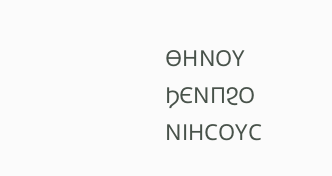ⲐⲎⲚⲞⲨ ϦⲈⲚⲠϨⲞ ⲚⲒⲎⲤⲞⲨⲤ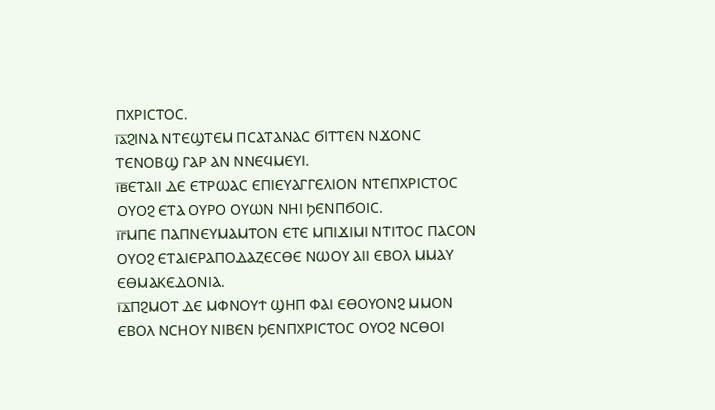ⲠⲬⲢⲒⲤⲦⲞⲤ.
ⲓ̅ⲁ̅ϨⲒⲚⲀ ⲚⲦⲈϢⲦⲈⲘ ⲠⲤⲀⲦⲀⲚⲀⲤ ϬⲒⲦⲦⲈⲚ ⲚϪⲞⲚⲤ ⲦⲈⲚⲞⲂϢ ⲄⲀⲢ ⲀⲚ ⲚⲚⲈϤⲘⲈⲨⲒ.
ⲓ̅ⲃ̅ⲈⲦⲀⲒⲒ ⲆⲈ ⲈⲦⲢⲰⲀⲤ ⲈⲠⲒⲈⲨⲀⲄⲄⲈⲖⲒⲞⲚ ⲚⲦⲈⲠⲬⲢⲒⲤⲦⲞⲤ ⲞⲨⲞϨ ⲈⲦⲀ ⲞⲨⲢⲞ ⲞⲨⲰⲚ ⲚⲎⲒ ϦⲈⲚⲠϬⲞⲒⲤ.
ⲓ̅ⲅ̅ⲘⲠⲈ ⲠⲀⲠⲚⲈⲨⲘⲀⲘⲦⲞⲚ ⲈⲦⲈ ⲘⲠⲒϪⲒⲘⲒ ⲚⲦⲒⲦⲞⲤ ⲠⲀⲤⲞⲚ ⲞⲨⲞϨ ⲈⲦⲀⲒⲈⲢⲀⲠⲞⲆⲀⲌⲈⲤⲐⲈ ⲚⲰⲞⲨ ⲀⲒⲒ ⲈⲂⲞⲖ ⲘⲘⲀⲨ ⲈⲐⲘⲀⲔⲈⲆⲞⲚⲒⲀ.
ⲓ̅ⲇ̅ⲠϨⲘⲞⲦ ⲆⲈ ⲘⲪⲚⲞⲨϮ ϢⲎⲠ ⲪⲀⲒ ⲈⲐⲞⲨⲞⲚϨ ⲘⲘⲞⲚ ⲈⲂⲞⲖ ⲚⲤⲎⲞⲨ ⲚⲒⲂⲈⲚ ϦⲈⲚⲠⲬⲢⲒⲤⲦⲞⲤ ⲞⲨⲞϨ ⲚⲤⲐⲞⲒ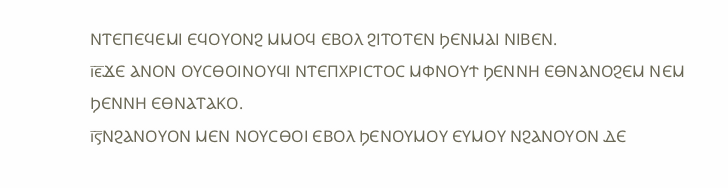ⲚⲦⲈⲠⲈϤⲈⲘⲒ ⲈϤⲞⲨⲞⲚϨ ⲘⲘⲞϤ ⲈⲂⲞⲖ ϨⲒⲦⲞⲦⲈⲚ ϦⲈⲚⲘⲀⲒ ⲚⲒⲂⲈⲚ.
ⲓ̅ⲉ̅ϪⲈ ⲀⲚⲞⲚ ⲞⲨⲤⲐⲞⲒⲚⲞⲨϤⲒ ⲚⲦⲈⲠⲬⲢⲒⲤⲦⲞⲤ ⲘⲪⲚⲞⲨϮ ϦⲈⲚⲚⲎ ⲈⲐⲚⲀⲚⲞϨⲈⲘ ⲚⲈⲘ ϦⲈⲚⲚⲎ ⲈⲐⲚⲀⲦⲀⲔⲞ.
ⲓ̅ⲋ̅ⲚϨⲀⲚⲞⲨⲞⲚ ⲘⲈⲚ ⲚⲞⲨⲤⲐⲞⲒ ⲈⲂⲞⲖ ϦⲈⲚⲞⲨⲘⲞⲨ ⲈⲨⲘⲞⲨ ⲚϨⲀⲚⲞⲨⲞⲚ ⲆⲈ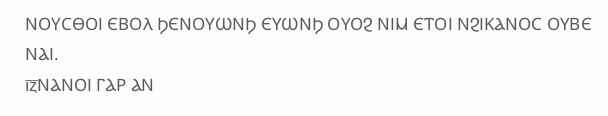ⲚⲞⲨⲤⲐⲞⲒ ⲈⲂⲞⲖ ϦⲈⲚⲞⲨⲰⲚϦ ⲈⲨⲰⲚϦ ⲞⲨⲞϨ ⲚⲒⲘ ⲈⲦⲞⲒ ⲚϨⲒⲔⲀⲚⲞⲤ ⲞⲨⲂⲈ ⲚⲀⲒ.
ⲓ̅ⲍ̅ⲚⲀⲚⲞⲒ ⲄⲀⲢ ⲀⲚ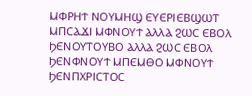ⲘⲪⲢⲎϮ ⲚⲞⲨⲘⲎϢ ⲈⲨⲈⲢⲒⲈⲂϢⲰⲦ ⲘⲠⲤⲀϪⲒ ⲘⲪⲚⲞⲨϮ ⲀⲖⲖⲀ ϨⲰⲤ ⲈⲂⲞⲖ ϦⲈⲚⲞⲨⲦⲞⲨⲂⲞ ⲀⲖⲖⲀ ϨⲰⲤ ⲈⲂⲞⲖ ϦⲈⲚⲪⲚⲞⲨϮ ⲘⲠⲈⲘⲐⲞ ⲘⲪⲚⲞⲨϮ ϦⲈⲚⲠⲬⲢⲒⲤⲦⲞⲤ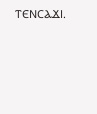ⲦⲈⲚⲤⲀϪⲒ.